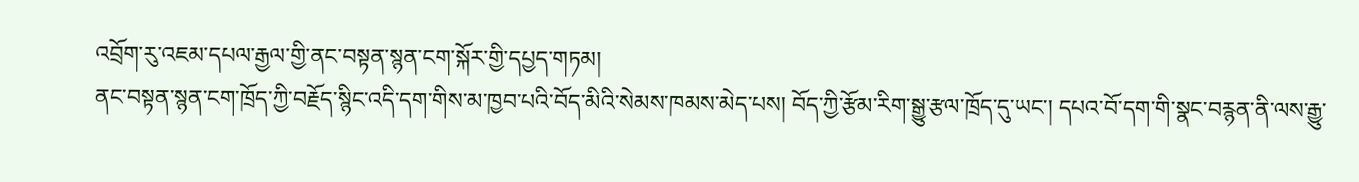འབྲོག་རུ་འཇམ་དཔལ་རྒྱལ་གྱི་ནང་བསྟན་སྙན་ངག་སྐོར་གྱི་དཔྱད་གཏམ།
ནང་བསྟན་སྙན་ངག་ཁྲོད་ཀྱི་བརྗོད་སྙིང་འདི་དག་གིས་མ་ཁྱབ་པའི་བོད་མིའི་སེམས་ཁམས་མེད་པས། བོད་ཀྱི་རྩོམ་རིག་སྒྱུ་རྩལ་ཁྲོད་དུ་ཡང་། དཔའ་བོ་དག་གི་སྣང་བརྙན་ནི་ལས་རྒྱུ་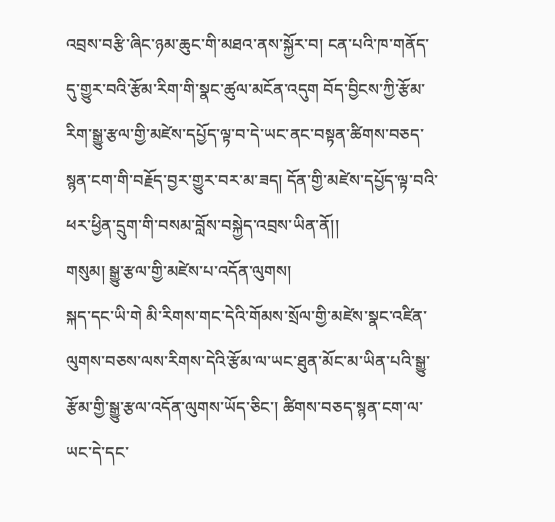འབྲས་བརྩི་ཞིང་ཉམ་ཆུང་གི་མཐའ་ནས་སྐྱོར་བ། ངན་པའི་ཁ་གནོད་དུ་གྱུར་བའི་རྩོམ་རིག་གི་སྣང་ཚུལ་མངོན་འདུག བོད་བྱིངས་ཀྱི་རྩོམ་རིག་སྒྱུ་རྩལ་གྱི་མཛེས་དཔྱོད་ལྟ་བ་དེ་ཡང་ནང་བསྟན་ཚིགས་བཅད་སྙན་ངག་གི་བརྗོད་བྱར་གྱུར་བར་མ་ཟད། དོན་གྱི་མཛེས་དཔྱོད་ལྟ་བའི་ཕར་ཕྱིན་དྲུག་གི་བསམ་བློས་བསྐྱེད་འབྲས་ཡིན་ནོ།།
གསུམ། སྒྱུ་རྩལ་གྱི་མཛེས་པ་འདོན་ལུགས།
སྐད་དང་ཡི་གེ མི་རིགས་གང་དེའི་གོམས་སྲོལ་གྱི་མཛེས་སྣང་འཛིན་ལུགས་བཅས་ལས་རིགས་དེའི་རྩོམ་ལ་ཡང་ཐུན་མོང་མ་ཡིན་པའི་སྒྱུ་རྩོམ་གྱི་སྒྱུ་རྩལ་འདོན་ལུགས་ཡོད་ཅིང་། ཚིགས་བཅད་སྙན་ངག་ལ་ཡང་དེ་དང་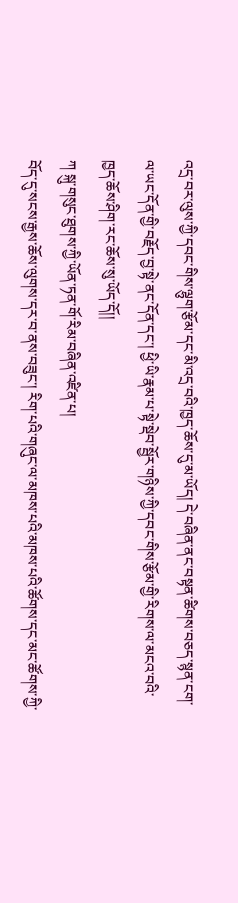འདྲ་བར་ལུས་ཀྱི་དབང་གིས་ལྷུག་རྩོམ་དང་མི་འདྲ་བའི་ཁྱད་ཆོས་དུ་མ་ཡོད། དེ་བཞིན་ནང་བསྟན་ཚིགས་བཅད་སྙན་ངག་ལ་ཡང་དོན་གྱི་བརྗོད་བྱ་སྟེ་ནང་དོན་དང་། ཕྱི་ཡི་རྣམ་པ་སྟེ་སྡེབ་སྦྱོར་གཉིས་ཀྱི་དབང་གིས་རྩོམ་གྱི་རིགས་ལ་མངའ་བའི་ཁྱད་ཆོས་ཤིག་རང་ཆོས་སུ་ཡོད་དོ།།
ཀ སྐུ་གསུང་ཐུགས་ཀྱི་ཡོན་ཏན་གོ་རིམ་བཞིན་འཛིན་པ།
བོད་དུ་སངས་རྒྱས་ཆོས་ལུགས་དར་བ་ནས་བཟུང་། རིག་པའི་གཞུང་ལ་མཁས་པའི་མཁས་པའི་ཚོགས་དང་མང་ཚོགས་ཀྱི་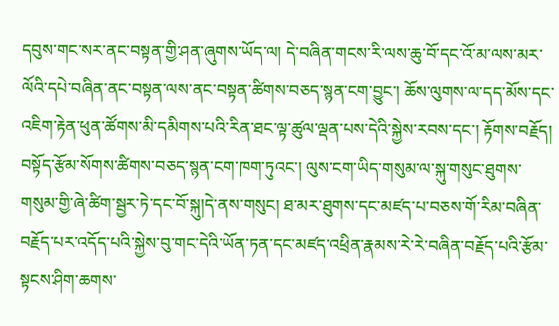དབུས་གང་སར་ནང་བསྟན་གྱི་ཤན་ཞུགས་ཡོད་ལ། དེ་བཞིན་གངས་རི་ལས་ཆུ་བོ་དང་འོ་མ་ལས་མར་ལོའི་དཔེ་བཞིན་ནང་བསྟན་ལས་ནང་བསྟན་ཚིགས་བཅད་སྙན་ངག་བྱུང་། ཆོས་ལུགས་ལ་དད་མོས་དང་འཇིག་རྟེན་ཕུན་ཚོགས་མི་དམིགས་པའི་རིན་ཐང་ལྟ་ཚུལ་ལྡན་པས་དེའི་སྐྱེས་རབས་དང་། རྟོགས་བརྗོད། བསྟོད་རྩོམ་སོགས་ཚིགས་བཅད་སྙན་ངག་ཁག་ཏུའང་། ལུས་ངག་ཡིད་གསུམ་ལ་སྐུ་གསུང་ཐུགས་གསུམ་གྱི་ཞེ་ཚིག་སྦྱར་ཏེ་དང་བོ་སྐུ།དེ་ནས་གསུང། ཐ་མར་ཐུགས་དང་མཛད་པ་བཅས་གོ་རིམ་བཞིན་བརྗོད་པར་འདོད་པའི་སྐྱེས་བུ་གང་དེའི་ཡོན་ཏན་དང་མཛད་འཕྲིན་རྣམས་རེ་རེ་བཞིན་བརྗོད་པའི་རྩོམ་སྟངས་ཤིག་ཆགས་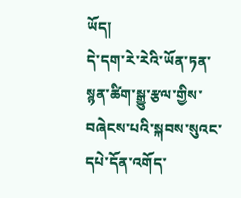ཡོད།
དེ་དག་རེ་རེའི་ཡོན་ཏན་སྙན་ཚིག་སྒྱུ་རྩལ་གྱིས་བཞེངས་པའི་སྐབས་སུའང་དཔེ་དོན་འགོད་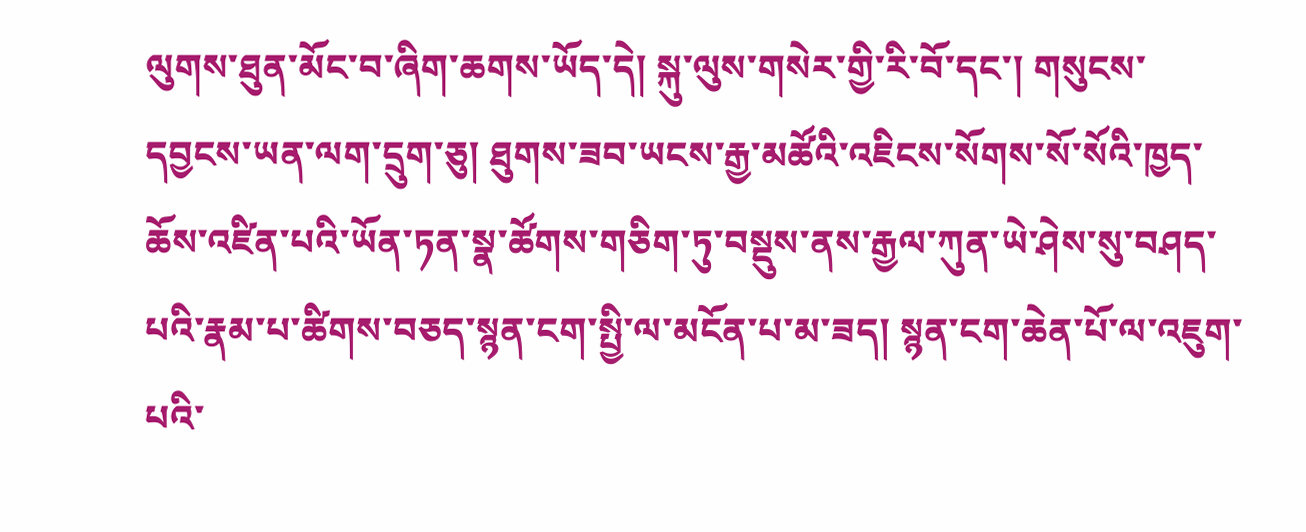ལུགས་ཐུན་མོང་བ་ཞིག་ཆགས་ཡོད་དེ། སྐུ་ལུས་གསེར་གྱི་རི་བོ་དང་། གསུངས་དབྱངས་ཡན་ལག་དྲུག་ཅུ། ཐུགས་ཟབ་ཡངས་རྒྱ་མཚོའི་འཇིངས་སོགས་སོ་སོའི་ཁྱད་ཆོས་འཛིན་པའི་ཡོན་ཏན་སྣ་ཚོགས་གཅིག་ཏུ་བསྡུས་ནས་རྒྱལ་ཀུན་ཡེ་ཤེས་སུ་བཤད་པའི་རྣམ་པ་ཚིགས་བཅད་སྙན་ངག་སྤྱི་ལ་མངོན་པ་མ་ཟད། སྙན་ངག་ཆེན་པོ་ལ་འཇུག་པའི་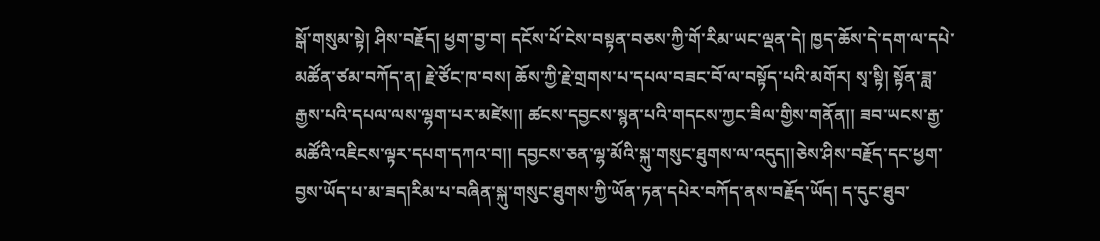སྒོ་གསུམ་སྟེ། ཤིས་བརྗོད། ཕྱག་བྱ་བ། དངོས་པོ་ངེས་བསྟན་བཅས་ཀྱི་གོ་རིམ་ཡང་ལྡན་དེ། ཁྱད་ཆོས་དེ་དག་ལ་དཔེ་མཚོན་ཙམ་བཀོད་ན། རྗེ་ཙོང་ཁ་བས། ཆོས་ཀྱི་རྗེ་གྲགས་པ་དཔལ་བཟང་བོ་ལ་བསྟོད་པའི་མགོར། སྭ་སྟི། སྟོན་ཟླ་རྒྱས་པའི་དཔལ་ལས་ལྷག་པར་མཛེས།། ཚངས་དབྱངས་སྙན་པའི་གདངས་ཀྱང་ཟིལ་གྱིས་གནོན།། ཟབ་ཡངས་རྒྱ་མཚོའི་འཇིངས་ལྟར་དཔག་དཀའ་བ།། དབྱངས་ཅན་ལྷ་མོའི་སྐུ་གསུང་ཐུགས་ལ་འདུད།།ཅེས་ཤིས་བརྗོད་དང་ཕྱག་བྱས་ཡོད་པ་མ་ཟད།རིམ་པ་བཞིན་སྐུ་གསུང་ཐུགས་ཀྱི་ཡོན་ཏན་དཔེར་བཀོད་ནས་བརྗོད་ཡོད། ད་དུང་ཐུབ་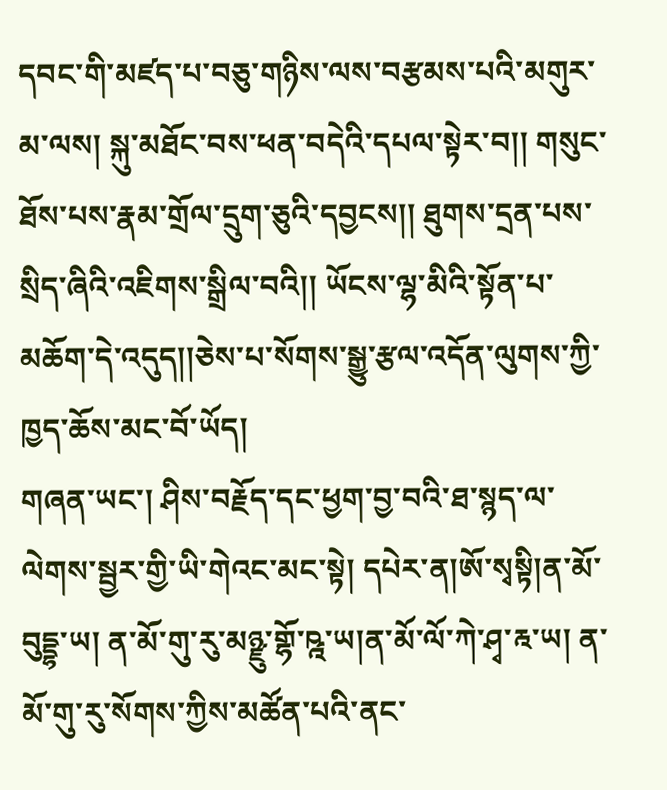དབང་གི་མཛད་པ་བཅུ་གཉིས་ལས་བརྩམས་པའི་མགུར་མ་ལས། སྐུ་མཐོང་བས་ཕན་བདེའི་དཔལ་སྟེར་བ།། གསུང་ཐོས་པས་རྣམ་གྲོལ་དྲུག་ཅུའི་དབྱངས།། ཐུགས་དྲན་པས་སྲིད་ཞིའི་འཇིགས་སྒྲིལ་བའི།། ཡོངས་ལྷ་མིའི་སྟོན་པ་མཆོག་དེ་འདུད།།ཅེས་པ་སོགས་སྒྱུ་རྩལ་འདོན་ལུགས་ཀྱི་ཁྱད་ཆོས་མང་བོ་ཡོད།
གཞན་ཡང་། ཤིས་བརྗོད་དང་ཕྱག་བྱ་བའི་ཐ་སྙད་ལ་ལེགས་སྦྱར་གྱི་ཡི་གེའང་མང་སྟེ། དཔེར་ན།ཨོ་སྭསྟི།ན་མོ་བུདྡྷ་ཡ། ན་མོ་གུ་རུ་མཉྫུ་གྷོ་ཥྰ་ཡ།ན་མོ་ལོ་ཀེ་ཤྭ་རྰ་ཡ། ན་མོ་གུ་རུ་སོགས་ཀྱིས་མཚོན་པའི་ནང་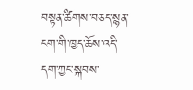བསྟན་ཚིགས་བཅད་སྙན་ངག་གི་ཁྱད་ཆོས་འདི་དག་ཀྱང་སྐབས་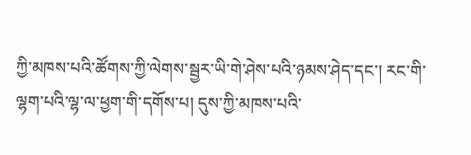ཀྱི་མཁས་པའི་ཚོགས་ཀྱི་ལེགས་སྦྱར་ཡི་གེ་ཤེས་པའི་ཉམས་ཤེད་དང་། རང་གི་ལྷག་པའི་ལྷ་ལ་ཕྱག་གི་དགོས་པ། དུས་ཀྱི་མཁས་པའི་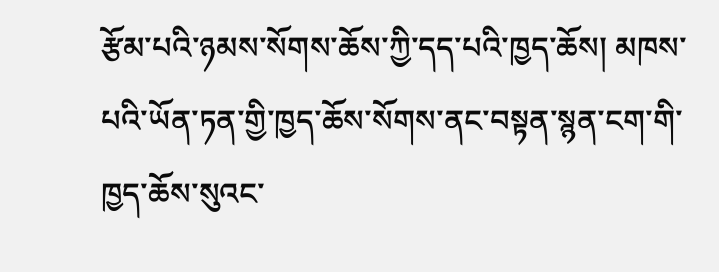རྩོམ་པའི་ཉམས་སོགས་ཆོས་ཀྱི་དད་པའི་ཁྱད་ཆོས། མཁས་པའི་ཡོན་ཏན་གྱི་ཁྱད་ཆོས་སོགས་ནང་བསྟན་སྙན་ངག་གི་ཁྱད་ཆོས་སུའང་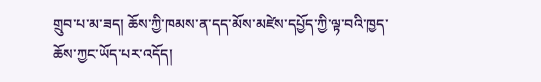གྲུབ་པ་མ་ཟད། ཆོས་ཀྱི་ཁམས་ན་དད་མོས་མཛེས་དཔྱོད་ཀྱི་ལྟ་བའི་ཁྱད་ཆོས་ཀྱང་ཡོད་པར་འདོད།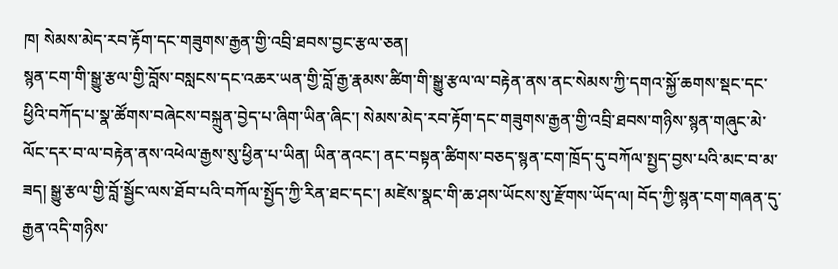ཁ། སེམས་མེད་རབ་རྟོག་དང་གཟུགས་རྒྱན་གྱི་འབྲི་ཐབས་བྱང་རྩལ་ཅན།
སྙན་ངག་གི་སྒྱུ་རྩལ་གྱི་བློས་བསླངས་དང་འཆར་ཡན་གྱི་བློ་རྒྱ་རྣམས་ཚིག་གི་སྒྱུ་རྩལ་ལ་བརྟེན་ནས་ནང་སེམས་ཀྱི་དགའ་སྐྱོ་ཆགས་སྡང་དང་ཕྱིའི་བཀོད་པ་སྣ་ཚོགས་བཞེངས་བསྐྲུན་བྱེད་པ་ཞིག་ཡིན་ཞིང་། སེམས་མེད་རབ་རྟོག་དང་གཟུགས་རྒྱན་གྱི་འབྲི་ཐབས་གཉིས་སྙན་གཞུང་མེ་ལོང་དར་བ་ལ་བརྟེན་ནས་འཕེལ་རྒྱས་སུ་ཕྱིན་པ་ཡིན། ཡིན་ནའང་། ནང་བསྟན་ཚིགས་བཅད་སྙན་ངག་ཁྲོད་དུ་བཀོལ་སྤྱད་བྱས་པའི་མང་བ་མ་ཟད། སྒྱུ་རྩལ་གྱི་བློ་སྦྱོང་ལས་ཐོབ་པའི་བཀོལ་སྤྱོད་ཀྱི་རིན་ཐང་དང་། མཛེས་སྣང་གི་ཆ་ཤས་ཡོངས་སུ་རྫོགས་ཡོད་ལ། བོད་ཀྱི་སྙན་ངག་གཞན་དུ་རྒྱན་འདི་གཉིས་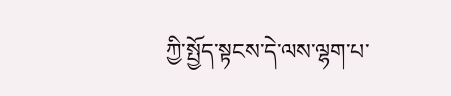ཀྱི་སྤྱོད་སྟངས་དེ་ལས་ལྷག་པ་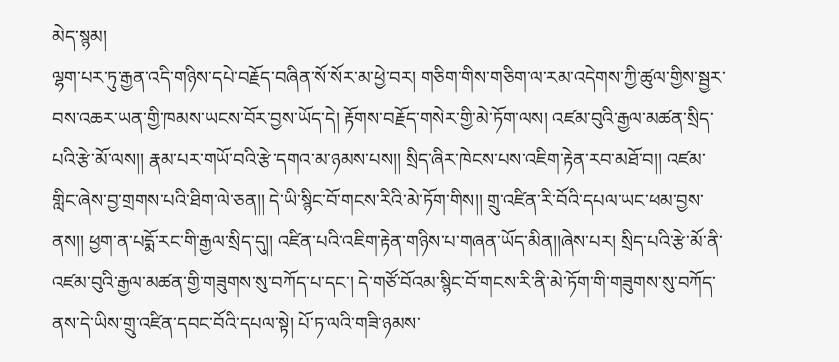མེད་སྙམ།
ལྷག་པར་ཏུ་རྒྱན་འདི་གཉིས་དཔེ་བརྗོད་བཞིན་སོ་སོར་མ་ཕྱེ་བར། གཅིག་གིས་གཅིག་ལ་རམ་འདེགས་ཀྱི་ཚུལ་གྱིས་སྦྱར་བས་འཆར་ཡན་གྱི་ཁམས་ཡངས་བོར་བྱས་ཡོད་དེ། རྟོགས་བརྗོད་གསེར་གྱི་མེ་ཏོག་ལས། འཛམ་བུའི་རྒྱལ་མཚན་སྲིད་པའི་རྩེ་མོ་ལས།། རྣམ་པར་གཡོ་བའི་རྩེ་དགའ་མ་ཉམས་པས།། སྲིད་ཞིར་ཁེངས་པས་འཇིག་རྟེན་རབ་མཐོ་བ།། འཛམ་གླིང་ཞེས་བྱ་གྲགས་པའི་ཐིག་ལེ་ཅན།། དེ་ཡི་སྙིང་བོ་གངས་རིའི་མེ་ཏོག་གིས།། གྲུ་འཛིན་རི་བོའི་དཔལ་ཡང་ཕམ་བྱས་ནས།། ཕྱག་ན་པདྨོ་རང་གི་རྒྱལ་སྲིད་དུ།། འཛིན་པའི་འཇིག་རྟེན་གཉིས་པ་གཞན་ཡོད་མིན།།ཞེས་པར། སྲིད་པའི་རྩེ་མོ་ནི་འཛམ་བུའི་རྒྱལ་མཚན་གྱི་གཟུགས་སུ་བཀོད་པ་དང་། དེ་གཙོ་བོའམ་སྙིང་བོ་གངས་རི་ནི་མེ་ཏོག་གི་གཟུགས་སུ་བཀོད་ནས་དེ་ཡིས་གྲུ་འཛིན་དབང་བོའི་དཔལ་སྟེ། པོ་ཏ་ལའི་གཟི་ཉམས་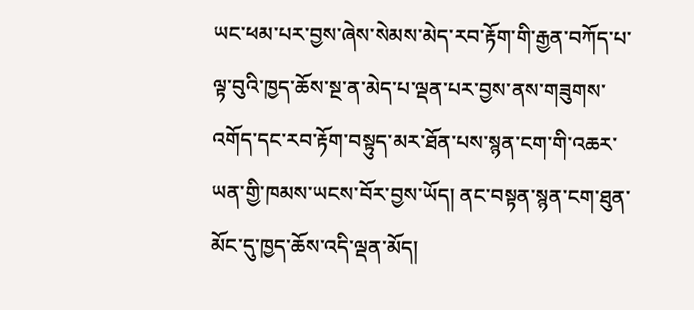ཡང་ཕམ་པར་བྱས་ཞེས་སེམས་མེད་རབ་རྟོག་གི་རྒྱན་བཀོད་པ་ལྟ་བུའི་ཁྱད་ཆོས་སྔ་ན་མེད་པ་ལྡན་པར་བྱས་ནས་གཟུགས་འགོད་དང་རབ་རྟོག་བསྟུད་མར་ཐོན་པས་སྙན་ངག་གི་འཆར་ཡན་གྱི་ཁམས་ཡངས་བོར་བྱས་ཡོད། ནང་བསྟན་སྙན་ངག་ཐུན་མོང་དུ་ཁྱད་ཆོས་འདི་ལྡན་མོད།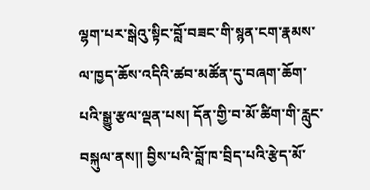ལྷག་པར་སྒེའུ་སྟིང་བློ་བཟང་གི་སྙན་ངག་རྣམས་ལ་ཁྱད་ཆོས་འདིའི་ཚབ་མཚོན་དུ་བཞག་ཆོག་པའི་སྒྱུ་རྩལ་ལྡན་པས། དོན་གྱི་བ་མོ་ཚིག་གི་རླུང་བསྐུལ་ནས།། བྱིས་པའི་བློ་ཁ་བྲིད་པའི་རྩེད་མོ་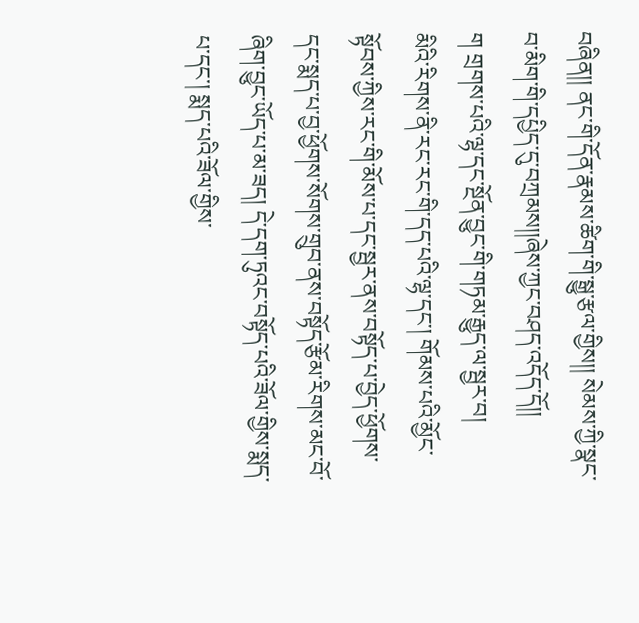བཞིན།། ནང་གི་དོན་རྣམས་ཚིག་གི་སྒྱུ་རྩལ་གྱིས།། སེམས་ཀྱི་སྣང་བ་མིག་གི་དཔྱིད་དུ་བཀྲམས།།ཞེས་ཀྱང་བཤད་འདོད་དོ།།
ག གྲགས་པའི་ལྷ་དང་སྔོན་བྱུང་གི་གཏམ་རྒྱུད་ལ་སྦྱར་བ།
མིའི་རིགས་ནི་རང་རང་གི་དད་པའི་ལྷ་དང་། གོམས་པའི་མྱོང་སྟོབས་ཀྱིས་རང་གི་མོས་པ་དང་སྦྱར་ནས་བསྟོད་པ་བྱེད་ཕྱོགས་དང་སྨད་པ་བྱ་ཕྱོགས་སོགས་གྲུབ་ནས་བསྟོད་རྩོམ་རིགས་མང་བོ་ཞིག་བྱུང་ཡོད་པ་མ་ཟད། དེ་དག་ཏུའང་བསྟོད་པའི་ཟོལ་གྱིས་སྨད་པ་དང་། སྨད་པའི་ཟོལ་གྱིས་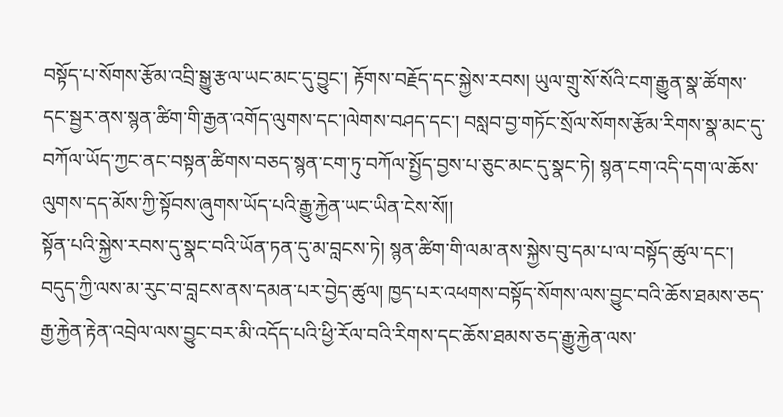བསྟོད་པ་སོགས་རྩོམ་འབྲི་སྒྱུ་རྩལ་ཡང་མང་དུ་བྱུང་། རྟོགས་བརྗོད་དང་སྐྱེས་རབས། ཡུལ་གྲུ་སོ་སོའི་ངག་རྒྱུན་སྣ་ཚོགས་དང་སྦྱར་ནས་སྙན་ཚིག་གི་རྒྱན་འགོད་ལུགས་དང་།ལེགས་བཤད་དང་། བསླབ་བྱ་གཏོང་སྲོལ་སོགས་རྩོམ་རིགས་སྣ་མང་དུ་བཀོལ་ཡོད་ཀྱང་ནང་བསྟན་ཚིགས་བཅད་སྙན་ངག་ཏུ་བཀོལ་སྤྱོད་བྱས་པ་ཅུང་མང་དུ་སྣང་ཏེ། སྙན་ངག་འདི་དག་ལ་ཆོས་ལུགས་དད་མོས་ཀྱི་སྟོབས་ཞུགས་ཡོད་པའི་རྒྱུ་རྐྱེན་ཡང་ཡིན་ངེས་སོ།།
སྟོན་པའི་སྐྱེས་རབས་དུ་སྣང་བའི་ཡོན་ཏན་དུ་མ་བླངས་ཏེ། སྙན་ཚིག་གི་ལམ་ནས་སྐྱེས་བུ་དམ་པ་ལ་བསྟོད་ཚུལ་དང་། བདུད་ཀྱི་ལས་མ་རུང་བ་བླངས་ནས་དམན་པར་བྱེད་ཚུལ། ཁྱད་པར་འཕགས་བསྟོད་སོགས་ལས་བྱུང་བའི་ཆོས་ཐམས་ཅད་རྒྱ་རྐྱེན་རྟེན་འབྲེལ་ལས་བྱུང་བར་མི་འདོད་པའི་ཕྱི་རོལ་བའི་རིགས་དང་ཆོས་ཐམས་ཅད་རྒྱུ་རྐྱེན་ལས་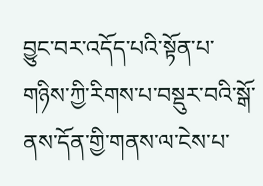བྱུང་བར་འདོད་པའི་སྟོན་པ་གཉིས་ཀྱི་རིགས་པ་བསྡུར་བའི་སྒོ་ནས་དོན་གྱི་གནས་ལ་ངེས་པ་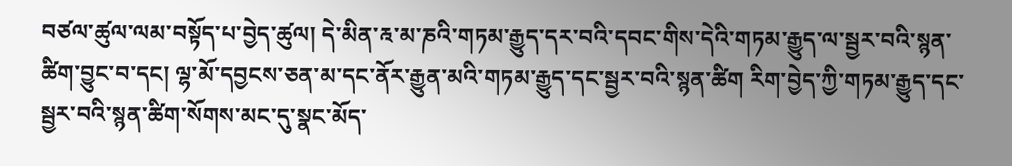བཙལ་ཚུལ་ལམ་བསྟོད་པ་བྱེད་ཚུལ། དེ་མིན་རྰ་མ་ཎའི་གཏམ་རྒྱུད་དར་བའི་དབང་གིས་དེའི་གཏམ་རྒྱུད་ལ་སྦྱར་བའི་སྙན་ཚིག་བྱུང་བ་དང། ལྷ་མོ་དབྱངས་ཅན་མ་དང་ནོར་རྒྱུན་མའི་གཏམ་རྒྱུད་དང་སྦྱར་བའི་སྙན་ཚིག རིག་བྱེད་ཀྱི་གཏམ་རྒྱུད་དང་སྦྱར་བའི་སྙན་ཚིག་སོགས་མང་དུ་སྣང་མོད་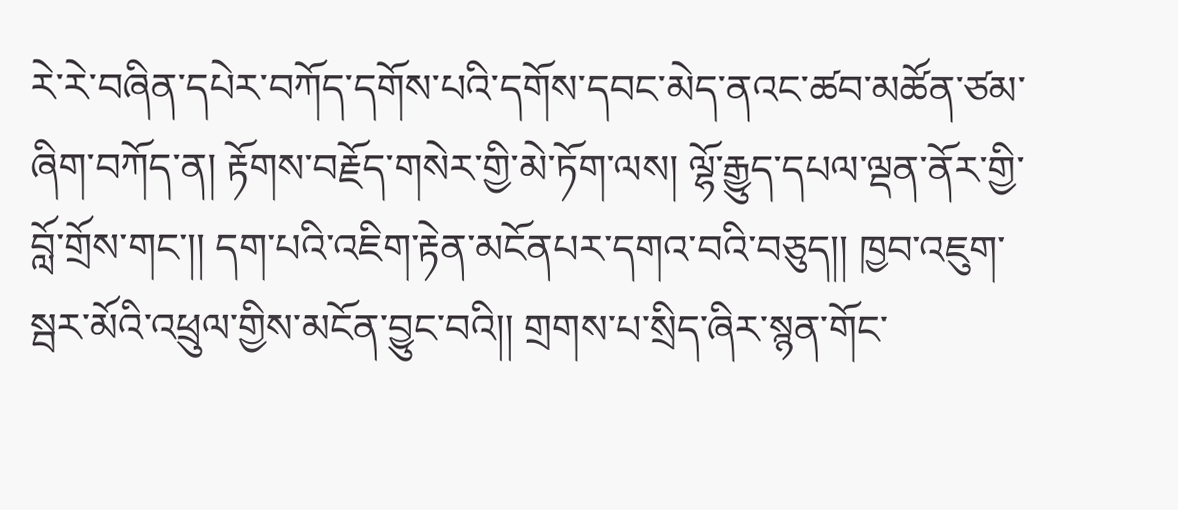རེ་རེ་བཞིན་དཔེར་བཀོད་དགོས་པའི་དགོས་དབང་མེད་ནའང་ཚབ་མཚོན་ཙམ་ཞིག་བཀོད་ན། རྟོགས་བརྗོད་གསེར་གྱི་མེ་ཏོག་ལས། ལྷོ་རྒྱུད་དཔལ་ལྡན་ནོར་གྱི་བློ་གྲོས་གང་།། དག་པའི་འཇིག་རྟེན་མངོནཔར་དགའ་བའི་བཅུད།། ཁྱབ་འཇུག་སྦར་མོའི་འཕྲུལ་གྱིས་མངོན་བྱུང་བའི།། གྲགས་པ་སྲིད་ཞིར་སྙན་གོང་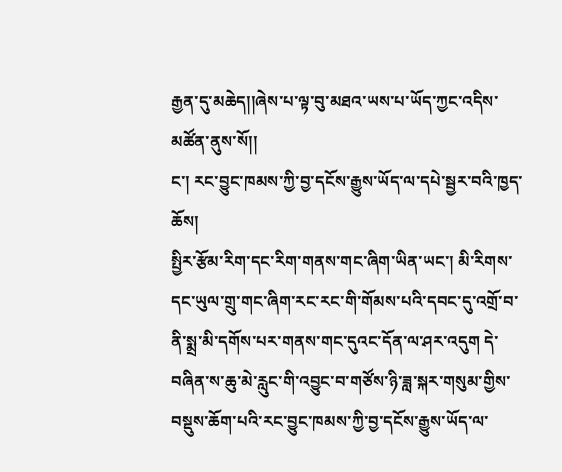རྒྱན་དུ་མཆེད།།ཞེས་པ་ལྟ་བུ་མཐའ་ཡས་པ་ཡོད་ཀྱང་འདིས་མཚོན་ནུས་སོ།།
ང་། རང་བྱུང་ཁམས་ཀྱི་བྱ་དངོས་རྒྱུས་ཡོད་ལ་དཔེ་སྦྱར་བའི་ཁྱད་ཆོས།
སྤྱིར་རྩོམ་རིག་དང་རིག་གནས་གང་ཞིག་ཡིན་ཡང་། མི་རིགས་དང་ཡུལ་གྲུ་གང་ཞིག་རང་རང་གི་གོམས་པའི་དབང་དུ་འགྲོ་བ་ནི་སྨྲ་མི་དགོས་པར་གནས་གང་དུའང་དོན་ལ་ཤར་འདུག དེ་བཞིན་ས་ཆུ་མེ་རླུང་གི་འབྱུང་བ་གཙོས་ཉི་ཟླ་སྐར་གསུམ་གྱིས་བསྡུས་ཆོག་པའི་རང་བྱུང་ཁམས་ཀྱི་བྱ་དངོས་རྒྱུས་ཡོད་ལ་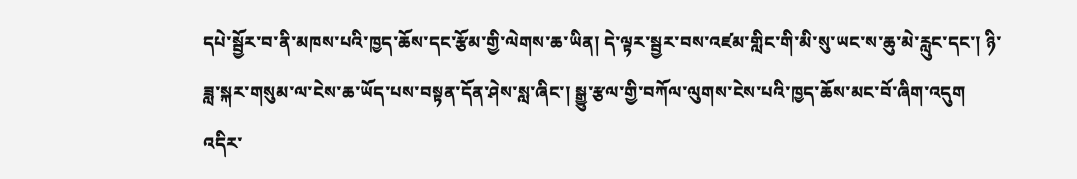དཔེ་སྦྱོར་བ་ནི་མཁས་པའི་ཁྱད་ཆོས་དང་རྩོམ་གྱི་ལེགས་ཆ་ཡིན། དེ་ལྟར་སྦྱར་བས་འཛམ་གླིང་གི་མི་སུ་ཡང་ས་ཆུ་མེ་རླུང་དང་། ཉི་ཟླ་སྐར་གསུམ་ལ་ངེས་ཆ་ཡོད་པས་བསྟན་དོན་ཤེས་སླ་ཞིང་། སྒྱུ་རྩལ་གྱི་བཀོལ་ལུགས་ངེས་པའི་ཁྱད་ཆོས་མང་བོ་ཞིག་འདུག འདིར་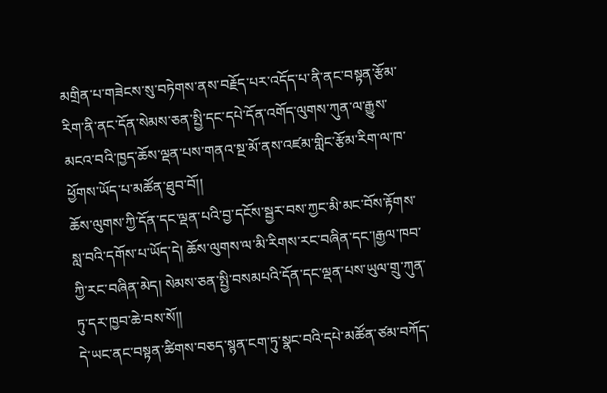མགྲིན་པ་གཟེངས་སུ་བཏེགས་ནས་བརྗོད་པར་འདོད་པ་ནི་ནང་བསྟན་རྩོམ་རིག་ནི་ནང་དོན་སེམས་ཅན་སྤྱི་དང་དཔེ་དོན་འགོད་ལུགས་ཀུན་ལ་རྒྱུས་མངའ་བའི་ཁྱད་ཆོས་ལྡན་པས་གནའ་སྔ་མོ་ནས་འཛམ་གླིང་རྩོམ་རིག་ལ་ཁ་ཕྱོགས་ཡོད་པ་མཚོན་ཐུབ་བོ།།
ཆོས་ལུགས་ཀྱི་དོན་དང་ལྡན་པའི་བྱ་དངོས་སྦྱར་བས་ཀྱང་མི་མང་བོས་རྟོགས་སླ་བའི་དགོས་པ་ཡོད་དེ། ཆོས་ལུགས་ལ་མི་རིགས་རང་བཞིན་དང་།རྒྱལ་ཁབ་ཀྱི་རང་བཞིན་མེད། སེམས་ཅན་སྤྱི་བསམཔའི་དོན་དང་ལྡན་པས་ཡུལ་གྲུ་ཀུན་ཏུ་དར་ཁྱབ་ཆེ་བས་སོ།།
དེ་ཡང་ནང་བསྟན་ཚིགས་བཅད་སྙན་ངག་ཏུ་སྣང་བའི་དཔེ་མཚོན་ཙམ་བཀོད་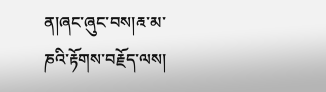ན།ཞང་ཞུང་བས།རྰ་མ་ཎའི་རྟོགས་བརྗོད་ལས།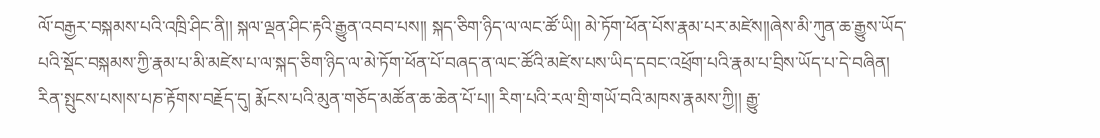ལོ་བརྒྱར་བསྐམས་པའི་འཁྲི་ཤིང་ནི།། སྐལ་ལྡན་ཤིང་རྟའི་རྒྱུན་འབབ་པས།། སྐད་ཅིག་ཉིད་ལ་ལང་ཚོ་ཡི།། མེ་ཏོག་ཕོན་པོས་རྣམ་པར་མཛེས།།ཞེས་མི་ཀུན་ཆ་རྒྱུས་ཡོད་པའི་སྡོང་བསྐམས་ཀྱི་རྣམ་པ་མི་མཛེས་པ་ལ་སྐད་ཅིག་ཉིད་ལ་མེ་ཏོག་ཕོན་པོ་བཞད་ན་ལང་ཚོའི་མཛེས་པས་ཡིད་དབང་འཕྲོག་པའི་རྣམ་པ་བྲིས་ཡོད་པ་དེ་བཞིན། རིན་སྤུངས་པས།ས་པཎ་རྟོགས་བརྗོད་དུ། རྨོངས་པའི་མུན་གཅོད་མཚོན་ཆ་ཆེན་པོ་པ།། རིག་པའི་རལ་གྲི་གཡོ་བའི་མཁས་རྣམས་ཀྱི།། རྒྱུ་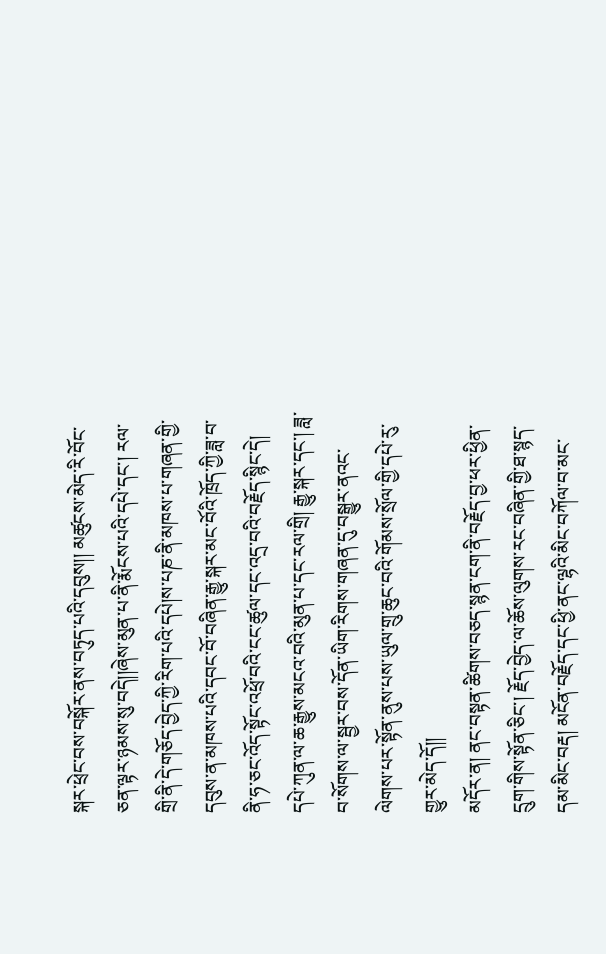སྐར་ཕྲེང་བས་བསྐོར་ནས་བཏུད་པའི་དབུས།། མཚུངས་མེད་རི་བོང་ཅན་ལྟར་ཉམས་སུ་བདེ།།ཞེས་མུན་པ་ནི་རྨོངས་པའི་དཔེ་དང་། རལ་གྲི་ནི་དེ་གཅོད་བྱེད་ཀྱི་རིག་པའི་དཔེ།ས་པཎ་ནི་མཁས་པ་གཞན་གྱི་དབུས་ན་མཁས་པའི་དབང་བོ་བཞིན་རྒྱུ་སྐར་མང་བོའི་ཁྲོད་ཀྱི་ཟླ་བ་ནི་ཧ་ཅང་འོད་སྟོང་འཕྲོ་བའི་ངང་ཚུལ་དང་འདྲ་བའི་བརྗོད་སྙིང་དེ། དཔེ་ཀུན་ལ་ཆ་རྒྱུས་མངའ་བའི་མུན་པ་དང་རལ་གྲི། རྒྱུ་སྐར་དང་། ཟླ་བ་སོགས་ལ་སྦྱར་བས་དོན་ཡིག་རིགས་གཞན་དུ་བསྒྱུར་ནའང་ལེགས་པར་སྟོན་ནུས་པས་ཡུལ་གྲུ་ཆུང་བའི་གོམས་སྲོལ་གྱི་དཔེ་རུ་གྱུར་མེད་དོ།།
མདོར་ན། ནང་བསྟན་ཚིགས་བཅད་སྙན་ངག་ནི་བརྗོད་བྱ་ཕར་ཕྱིན་དྲུག་གིས་སྟོན་ཅིང་། རྗོད་བྱེད་ལ་ཆོས་ལུགས་རང་བཞིན་གྱི་ཐ་སྙད་དམ་མིང་བརྡ། མངོན་བརྗོད་དང་ཕྱི་ནང་ལྷའི་མིང་བཀོལ་བ་མང་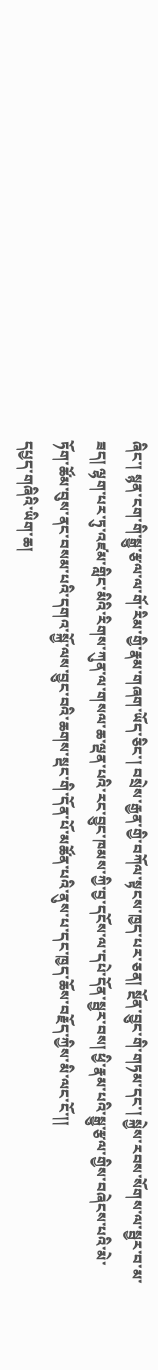ཞིང་། སྙན་ངག་གི་སྒྱུ་རྩལ་ལ་གོ་རིམ་གྱི་རྣམ་གཞག་ཡོད་ཅིང་། བསྲེས་རྒྱན་གྱི་བཀོལ་སྟངས་ཁྱད་པར་ཅན། སྔོན་བྱུང་གི་གཏམ་དང་། སྐྱེས་རབས་སོགས་ལ་སྦྱར་བ་མ་ཟད། ལྷག་པར་ཏུ་འཛམ་གླིང་མིའི་རིགས་ཀུན་ལ་གསལ་ཆ་ལྡན་པའི་རང་བྱུང་ཁམས་ཀྱི་བྱ་དངོས་ལ་དཔེ་དོན་སྦྱར་བས། ཕྱི་རྣམ་པའི་སྒྱུ་རྩལ་གྱིས་བཞེངས་པའི་མེ་ཏོག་ཚོམ་བུས་ནང་བསམ་པའི་དགའ་སྐྱོ་ལས་བྱུང་བའི་ཆགས་སྡང་གི་དོན་པོ་མཚོན་པའི་ནུས་པ་དང་ཁྱད་ཆོས་བརྗོད་ཀྱིས་མི་ལང་ངོ་།།
དཔྱད་གཞིའི་ཡིག་ཆ།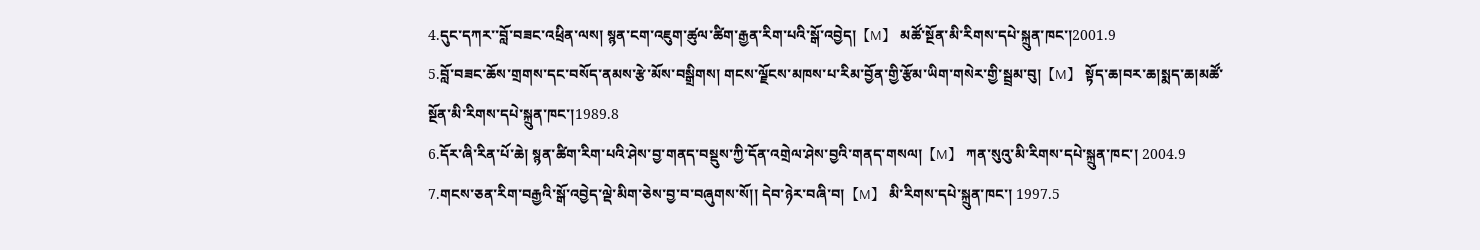4.དུང་དཀར་་བློ་བཟང་འཕྲིན་ལས། སྙན་ངག་འཇུག་ཚུལ་ཚིག་རྒྱན་རིག་པའི་སྒོ་འབྱེད།【M】 མཚོ་སྔོན་མི་རིགས་དཔེ་སྐྲུན་ཁང་།2001.9
5.བློ་བཟང་ཆོས་གྲགས་དང་བསོད་ནམས་རྩེ་མོས་བསྒྲིགས། གངས་ལྗོངས་མཁས་པ་རིམ་བྱོན་གྱི་རྩོམ་ཡིག་གསེར་གྱི་སྦྲམ་བུ།【M】 སྟོད་ཆ།བར་ཆ།སྨད་ཆ།མཚོ་སྔོན་མི་རིགས་དཔེ་སྐྲུན་ཁང་།1989.8
6.དོར་ཞི་རིན་པོ་ཆེ། སྙན་ཚིག་རིག་པའི་ཤེས་བྱ་གནད་བསྡུས་ཀྱི་དོན་འགྲེལ་ཤེས་བྱའི་གནད་གསལ།【M】 ཀན་སུའུ་མི་རིགས་དཔེ་སྐྲུན་ཁང་། 2004.9
7.གངས་ཅན་རིག་བརྒྱའི་སྒོ་འབྱེད་ལྡེ་མིག་ཅེས་བྱ་བ་བཞུགས་སོ།། དེབ་ཉེར་བཞི་བ།【M】 མི་རིགས་དཔེ་སྐྲུན་ཁང་། 1997.5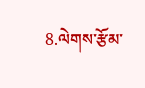8.ལེགས་རྩོམ་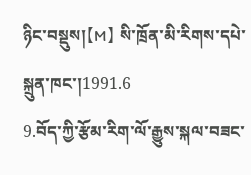ཉིང་བསྡུས།【M】 སི་ཁྲོན་མི་རིགས་དཔེ་སྐྲུན་ཁང་།1991.6
9.བོད་ཀྱི་རྩོམ་རིག་ལོ་རྒྱུས་སྐལ་བཟང་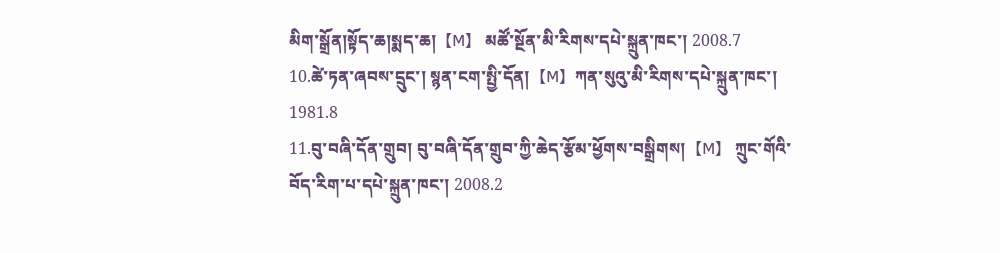མིག་སྒྲོན།སྟོད་ཆ།སྨད་ཆ།【M】 མཚོ་སྔོན་མི་རིགས་དཔེ་སྐྲུན་ཁང་། 2008.7
10.ཚེ་ཏན་ཞབས་དྲུང་། སྙན་ངག་སྤྱི་དོན།【M】ཀན་སུའུ་མི་རིགས་དཔེ་སྐྲུན་ཁང་། 1981.8
11.བུ་བཞི་དོན་གྲུབ། བུ་བཞི་དོན་གྲུབ་ཀྱི་ཆེད་རྩོམ་ཕྱོགས་བསྒྲིགས།【M】 ཀྲུང་གོའི་བོད་རིག་པ་དཔེ་སྐྲུན་ཁང་། 2008.2